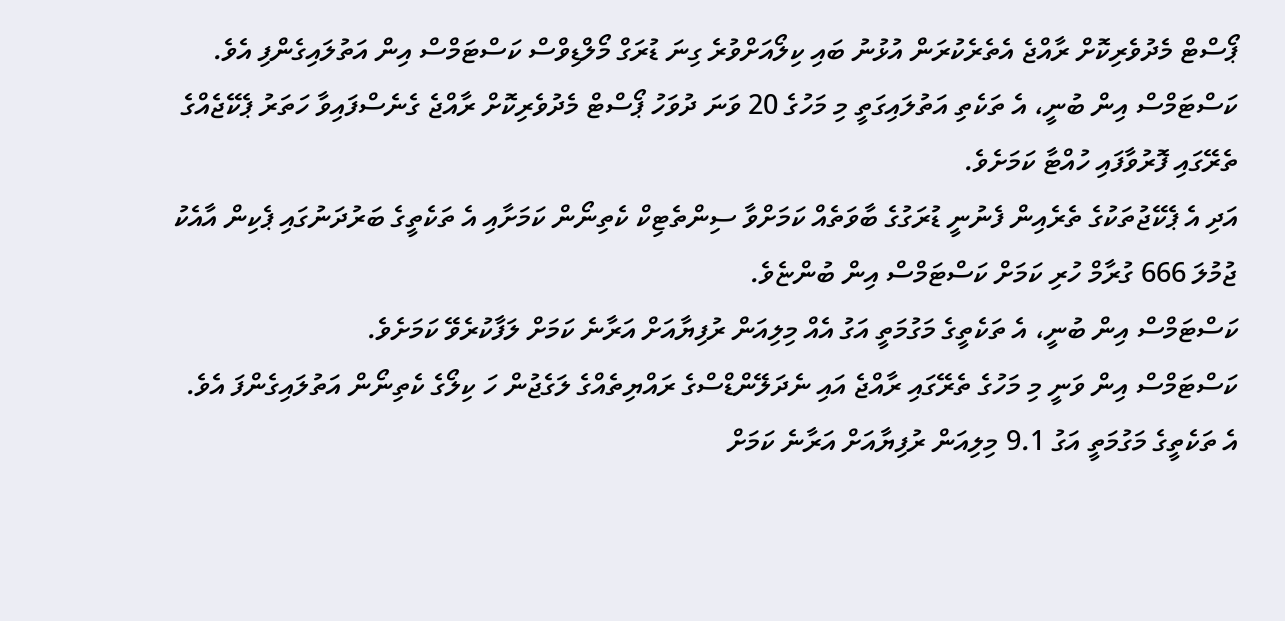ޕޯސްޓް މެދުވެރިކޮށް ރާއްޖެ އެތެރެކުރަން އުޅުނު ބައި ކިލޯއަށްވުރެ ގިނަ ޑުރަގް މޯލްޑިވްސް ކަސްޓަމްސް އިން އަތުލައިގެންފި އެވެ.
ކަސްޓަމްސް އިން ބުނީ، އެ ތަކެތި އަތުލައިގަތީ މި މަހުގެ 20 ވަނަ ދުވަހު ޕޯސްޓް މެދުވެރިކޮށް ރާއްޖެ ގެނެސްފައިވާ ހަތަރު ޕެކޭޖެއްގެ ތެރޭގައި ފޮރުވާފައި ހުއްޓާ ކަމަށެވެ.
އަދި އެ ޕެކޭޖުތަކުގެ ތެރެއިން ފެނުނީ ޑުރަގުގެ ބާވަތެއް ކަމަށްވާ ސިންތެޓިކް ކެތިނޯން ކަމަށާއި އެ ތަކެތީގެ ބަރުދަނުގައި ޕެކިން އާއެކު ޖުމުލަ 666 ގުރާމް ހުރި ކަމަށް ކަސްޓަމްސް އިން ބުންޏެވެ.
ކަސްޓަމްސް އިން ބުނީ، އެ ތަކެތީގެ މަގުމަތީ އަގު އެއް މިލިއަން ރުފިޔާއަށް އަރާނެ ކަމަށް ލަފާކުރެވޭ ކަމަށެވެ.
ކަސްޓަމްސް އިން ވަނީ މި މަހުގެ ތެރޭގައި ރާއްޖެ އައި ނެދަލޭންޑްސްގެ ރައްޔިތެއްގެ ލަގެޖުން ހަ ކިލޯގެ ކެތިނޯން އަތުލައިގެންފަ އެވެ. އެ ތަކެތީގެ މަގުމަތީ އަގު 9.1 މިލިއަން ރުފިޔާއަށް އަރާނެ ކަމަށް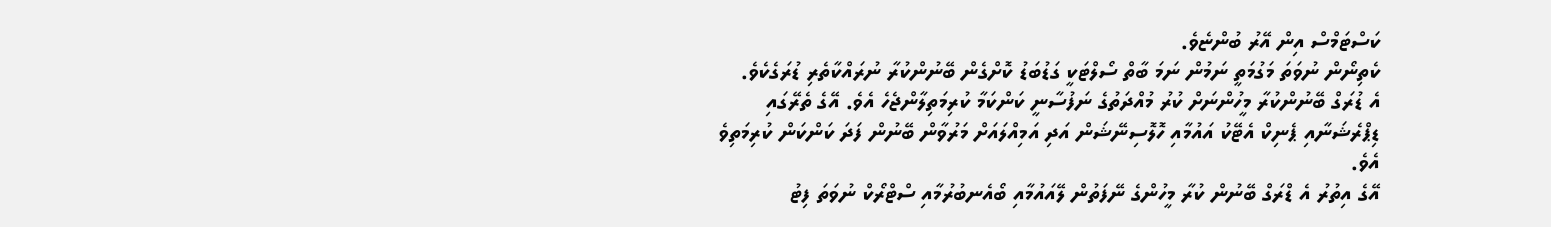ކަސްޓަމްސް އިން އޭރު ބުންޏެވެ.
ކެތިނޯން ނުވަތަ މަގުމަތީ ނަމުން ނަމަ ބާތް ސޯލްޓަކީ ގަޑުބަޑު ކޮށްގެން ބޭނުންކުރާ ނުރައްކާތެރި ޑުރަގެކެވެ.
އެ ޑުރަގް ބޭނުންކުރާ މީހުންނަށް ކުރު މުއްދަތުގެ ނަފުސާނީ ކަންކަމާ ކުރިމަތިލާންޖެހެ އެވެ. އޭގެ ތެރޭގައި ޑިޕްރެޝަނާއި ޕެނިކް އެޓޭކު އައުމާއި ހޮލޮސިނޭޝަން އަދި އަމިއްލައަށް މަރުވާން ބޭނުން ފަދަ ކަންކަން ކުރިމަތިވެ އެވެ.
އޭގެ އިތުރު އެ ޑްރަގް ބޭނުން ކުރާ މީހުންގެ ނޭފަތުން ލޭއައުމާއި ބޯއެނބުރުމާއި ސްޓްރޯކް ނުވަތަ ފިޓު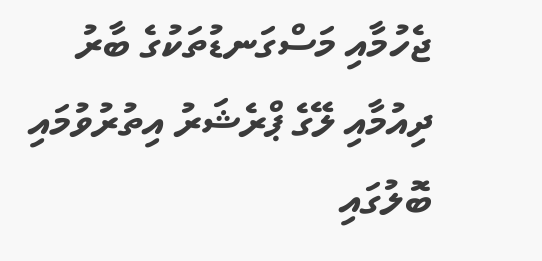ޖެހުމާއި މަސްގަނޑުތަކުގެ ބާރު ދިއުމާއި ލޭގެ ޕްރެޝަރު އިތުރުވުމައި ބޮލުގައި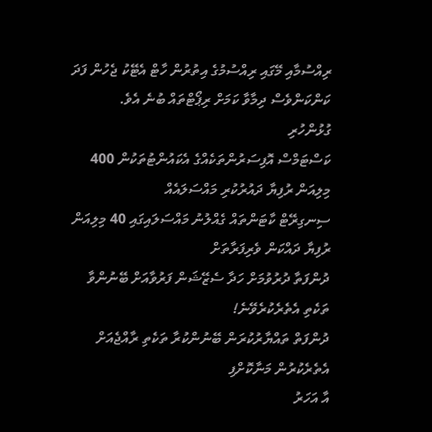ރިއްސުމާއި މޭގައި ރިއްސުމުގެ އިތުރުން ހާޓް އެޓޭކު ޖެހުން ފަދަ ކަންކަންވެސް ދިމާވާ ކަމަށް ރިޕޯޓްތައް ބުނެ އެވެ.
ގުޅުންހުރި
ކަސްޓަމްސް އޮފިސަރުންތަކެއްގެ އެކައުންޓުތަކުން 400 މިލިއަން ރުފިޔާ ދައުރުކުރި މައްސަލައެއް
ސިނގިރޭޓް ކާޓަންތައް ގެއްލުނު މައްސަލައިގައި 40 މިލިއަން ރުފިޔާ ދައްކަން ވެރިފަރާތަށް
ދުންފަތާ ދުރުވުމަށް ހަދާ ސެޒޭޝަން ފަރުވާއަށް ބޭނުންވާ ތަކެތި އެތެރެކުރެވޭނެ!
ދުންފަތް ތައްޔާރުކުރަން ބޭނުންކުރާ ތަކެތި ރާއްޖެއަށް އެތެރެކުރުން މަނާކޮށްފި
އާ އަހަރު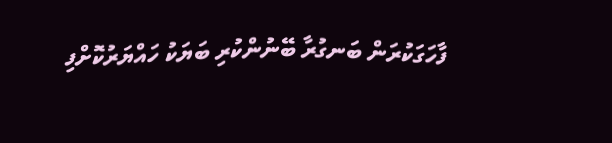ފާހަގަކުރަން ބަނގުރާ ބޭނުންކުރި ބަޔަކު ހައްޔަރުކޮށްފި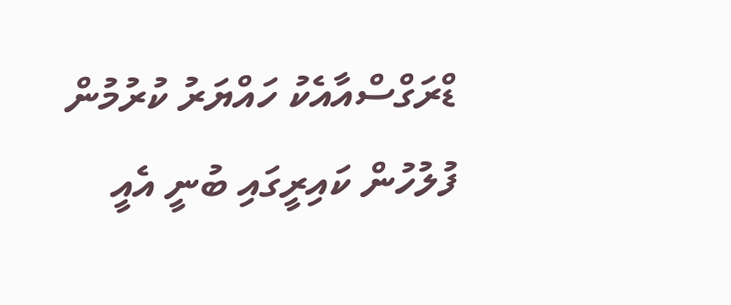ޑްރަގްސްއާއެކު ހައްޔަރު ކުރުމުން ފުލުހުން ކައިރީގައި ބުނީ އެއީ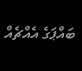ބައްޕަގެ އެއްޗެއް